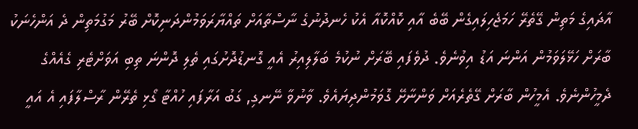އާދައިގެ މަތިން ގޭތެރޭ ހަމަޖެހިލައިގެން ބޭބެ އާއި ކޮއްކޮއާ އެކު ހެނދުނުގެ ނާސްތާއަށް ތައްޔާރަވަމުންދަނިކޮށް ބޭރު މަގުމަތިން ދެ އަންހެނަކު ބާރަށް ހަޅޭލަވަމުން އަންނަ އަޑު އިވުނެވެ. ދުވެފައި ބޭރަށް ނުކުމެ ބަލާލިއިރު އެއީ ގޮނޑުދޮށުގައި ތެލި ދޮންނަ ތިބި އަވަށްޓެރި ގެއެއްގެ ދެމީހުންނެވެ. އެމީހުން ބާރަށް ގޭތެރެއަށް ވަންނާށޭ ގޮވަމުންދިޔައެވެ. ވާނުވާ ނޭނގި, ގަބު އަރާފައި ހުއްޓާ ގޯޅި ތެރޭން ރާސްލާފައި އެ އައީ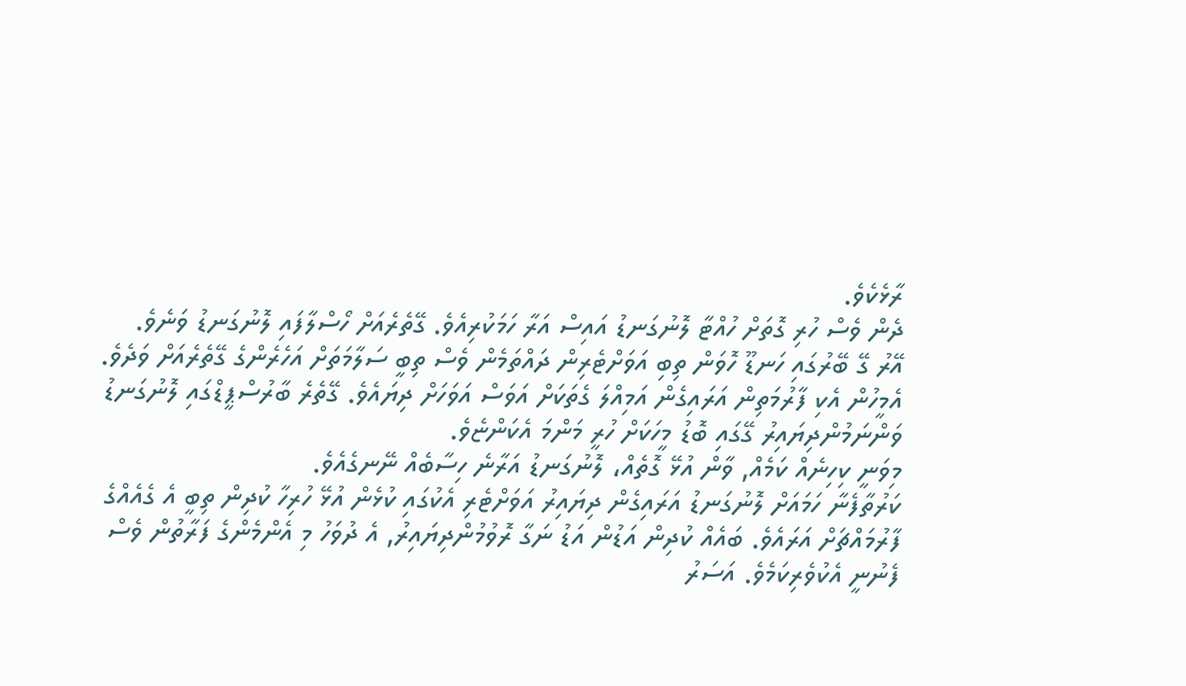ރާޅެކެވެ.
ދެން ވެސް ހުރި ގޮތަށް ހުއްޓާ ލޮނުގަނޑު އައިސް އަރާ ހަމަކުރިއެވެ. ގޭތެރެއަށް ހޯސްލާފައި ލޮނުގަނޑު ވަނެވެ.
އޭރު ގޭ ބޭރުގައި ހަނޑޫ ހޮވަން ތިބި އަވަށްޓެރިން ދައްތަމެން ވެސް ތިބީ ސަލާމަތަށް އަހެރެންގެ ގޭތެރެއަށް ވަދެވެ. އެމީހުން އެކި ފާރުމަތިން އަރައިގެން އަމިއްލަ ގެތަކަށް އަވަސް އަވަހަށް ދިޔައެވެ. ގޭތެރެ ބާރުސްޕީޑްގައި ލޮނުގަނޑު ވަންނަމުންދިޔައިރު ގޭގައި ބޮޑު މީހަކަށް ހުރީ މަންމަ އެކަންޏެވެ.
މިވަނީ ކިހިނެއް ކަމެއް, ވާން އުޅޭ ގޮތެއް، ލޮނުގަނޑު އަރާނެ ހިސާބެއް ނޭނގެއެވެ.
ކަރުތާފެނާ ހަމައަށް ލޮނުގަނޑު އަރައިގެން ދިޔައިރު އަވަށްޓެރި އެކުގައި ކުޅެން އުޅޭ ހުރިހާ ކުދިން ތިބީ އެ ގެއެއްގެ ފާރުމައްޗަށް އަރައެވެ. ބައެއް ކުދިން އަޑުން އަޑު ނަގާ ރޮވުމުންދިޔައިރު, އެ ދުވަހު މި އެންމެންގެ ފަރާތުން ވެސް ފެނުނީ އެކުވެރިކަމެވެ. އަސަރު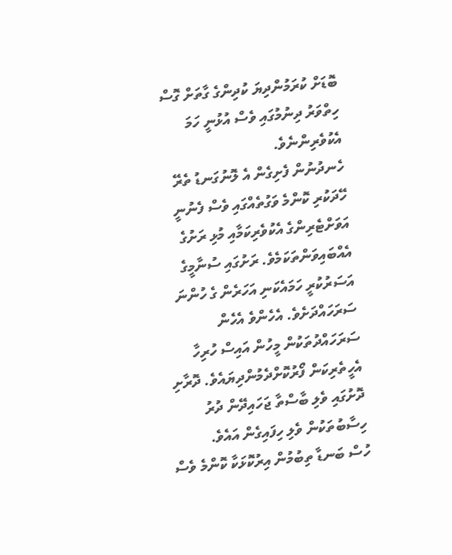ބޮޑަށް ކުރަމުންދިޔަ ކުދިންގެ ގާތަށް ގޮސް ހިތްވަރު ދިނުމުގައި ވެސް އުޅުނީ ހަމަ އެކުވެރިންނެވެ.
ހެނދުނުން ފެށިގެން އެ ލޮނުގަނޑު ތެރޭ ހޭދަކުރި ކޮންމެ ވަގުތެއްގައި ވެސް ފެނުނީ އަވަށްޓެރިންގެ އެކުވެރިކަމާއި މުޅި ރަށުގެ އެއްބައިވަންތަކަމެވެ. ރަށުގައި ސުނާމީގެ އަސަރުކުރީ ހަމައެކަނި އަހަރެން ގެ ހުންނަ ސަރަހައްދަށެވެ. އެހެންވެ އެހެން ސަރަހައްދުތަކުން މީހުން އައިސް ހުރިހާ އެހީތެރިކަން ފޯރުކޮށްދެމުންދިޔައެވެ. ދޮރާށި ދޮށުގައި ވެލި ބާސްތާ ޖަހައިދޭން ދުރު ހިސާބުތަކުން ވެލި ހިފައިގެން އައެވެ.
ހުސް ބަނޑާ ތިބުމުން އިރުކޮޅަކާ ކޮންމެ ވެސް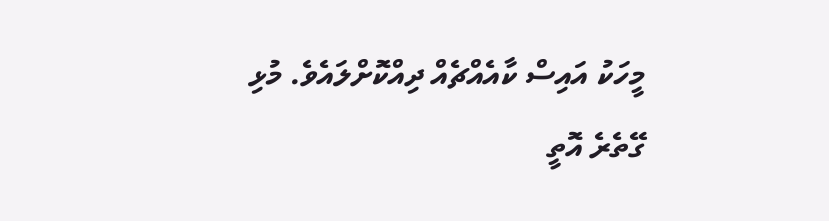މީހަކު އައިސް ކާއެއްޗެއް ދިއްކޮށްލައެވެ. މުޅި ގޭތެރެ އޮތީ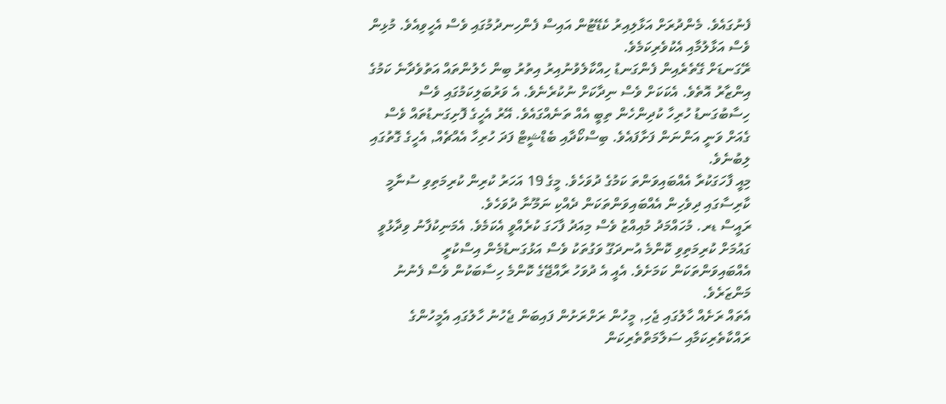ފެނުގައެވެ. މެންދުރަށް އަޅާލިއިރު ކެޑޭޓުން އައިސް ފެންހިނދުމުގައި ވެސް އެހީވިއެވެ. މުޅިން ވެސް އަޅާލުމާއި އެކުވެރިކަމެވެ.
ރޭގަނޑަށް ގޭތެރެއިން ފެންގަނޑު ހިއްކާލެވުނުއިރު އިތުރު ބިން ހެލުންތައް އަތުވެދާނެ ކަމުގެ އިންޒާރު އޮތެވެ. އެކަކަށް ވެސް ނިދާކަށް ނުކުރެނެވެ. އެ ވަރުބަލިކަމުގައި ވެސް ހިސާބުގަނޑު ހުރިހާ ކުދިންހެން ތިބީ އެއް ތަނެއްގައެވެ. އޭރު އެހީގެ ފޮށިގަނޑުތައް ވެސް ގެއަށް ވަނީ އަންނަން ފަށާފައެވެ. ބިސްކޯދާއި ބެޑްޝީޓް ފަދަ ހުރިހާ އެއްޗެއް, އެހީގެ ގޮތުގައި ލިބުނެވެ.
މިއީ ފާހަގަކުރާ އެއްބައިވަންތަ ކަމުގެ ދުވަހެވެ. މީގެ 19 އަހަރު ކުރިން ކުރިމަތިވި ސުނާމީ ކާރިސާގައި ދިވެހިން އެއްބައިވަންތަކަން ދެއްކި ނަމޫނާ ދުވަހެވެ.
ރައީސް ޑރ. މުހައްމަދު މުއިއްޒު ވެސް މިއަދު ފާހަގަ ކުރެއްވީ އެކަމެވެ. އެމަނިކުފާނު ވިދާޅުވީ ގައުމަށް ކުރިމަތިވި ކޮންމެ އުނދަގޫ ވަގުތަކު ވެސް އަޅުގަނޑުމެން އިސްކުރީ އެއްބައިވަންތަކަން ކަމަށެވެ. އެއީ އެ ދުވަހު ރާއްޖޭގެ ކޮންމެ ހިސާބަކުން ވެސް ފެނުނު މަންޒަރެވެ.
އެތައް ރަށެއް ހާލުގައި ޖެހި, މީހުން ރަށްރަށުން ފައިބަން ޖެހުނު ހާލުގައި އެމީހުންގެ ރައްކާތެރިކަމާއި ސަލާމަތްތެރިކަން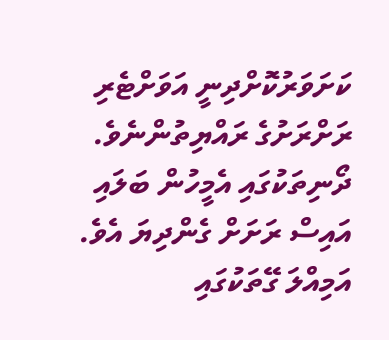ކަށަވަރުކޮށްދިނީ އަވަށްޓެރި ރަށްރަށުގެ ރައްޔިތުންނެވެ. ދޯނިތަކުގައި އެމީހުން ބަލައި އައިސް ރަށަށް ގެންދިޔަ އެވެ. އަމިއްލަ ގޭތަކުގައި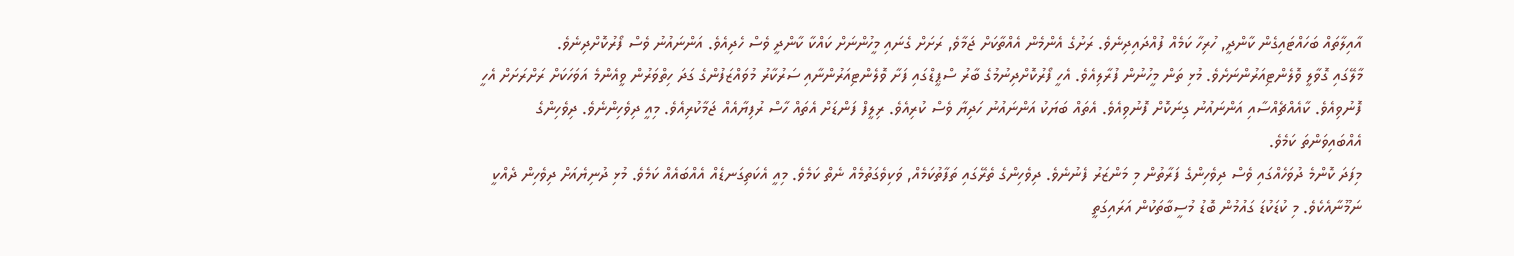އާއިލާތައް ބަހައްޓައިގެން ކާންދީ, ހުރިހާ ކަމެއް ފުއްދައިދިނެވެ. ރަށުގެ އެންމެން އެއްތާކަށް ޖަމާވެ, ރަށަށް ގެނައި މީހުންނަށް ކައްކާ ކާންދީ ވެސް ހެދިއެވެ. އަންނައުނު ވެސް ފޯރުކޮށްދިނެވެ.
މާލޭގައި ގޮވާލީ ވޮލެންޓިއަރުންނަށެވެ. މުޅި ތަން މީހުނުން ފުރާލިއެވެ. އެހީ ފޯރުކޮށްދިނުމުގެ ބާރު ސްޕީޑްގައި ފަށާ ވޮލެންޓިއަރުންނާއި ސަރުކާރު މުވައްޒަފުންގެ ގަދަ ހިތްވަރުން ވީއެންމެ އަވަހަކަށް ރަށްރަށަށް އެހީ ފޮނުވިއެވެ. ކާއެއްޗެއްސާއި އަންނައުނު ގިނަކޮށް ފޮނުވިއެވެ. އެތައް ބަޔަކު އަންނައުނު ހަދިޔާ ވެސް ކުރިއެވެ. ރިލީފް ފަންޑަށް އެތައް ހާސް ރުފިޔާއެއް ޖަމާކުރިއެވެ. މިއީ ދިވެހިންނެވެ. ދިވެހިންގެ އެއްބައިވަންތަ ކަމެވެ.
މިފަދަ ކޮންމެ ދުވަހެއްގައި ވެސް ދިވެހިންގެ ފަރާތުން މި މަންޒަރު ފެނުނެވެ. ދިވެހިންގެ ތެރޭގައި ތަފާތުކަމެއް, ވަކިވެގަތުމެއް ނެތް ކަމެވެ. މިއީ އެކަތިގަނޑެއް އެއްބައެއް ކަމެވެ. މުޅި ދުނިޔެއަށް ދިވެހިން ދެއްކީ ނަމޫނާއެކެވެ. މި ކުޑަކުޑަ ގައުމުން ބޮޑު މުސީބާތަކުން އަރައިގަތީ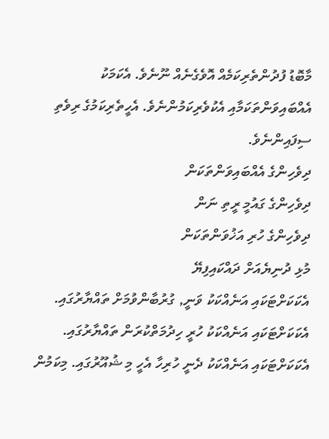މާބޮޑު ފުދުންތެރިކަމެއް އޮވެގެނެއް ނޫނެވެ. އެކަމަކު އެއްބައިވަންތަކަމާއި އެކުވެރިކަމުންނެވެ. އެހީތެރިކަމުގެ ރިވެތި ސިފައިންނެވެ.
ދިވެހިންގެ އެއްބައިވަންތަކަން
ދިވެހިންގެ ގައުމީ ރީތި ނަން
ދިވެހިންގެ ހުރި އަޚުވަންތަކަން
މުޅި ދުނިޔެއަށް ދައްކައިފިޔޭ
އެކަކަށްޓަކައި އަނެއްކަކު ވަނީ, ގުރުބާންވުމަށް ތައްޔާރުގައި. އެކަކަށްޓަކައި އަނެއްކަކު ހުރީ ހިދުމަތްކުރަން ތައްޔާރުގައި. އެކަކަށްޓަކައި އަނެއްކަކު ދެނީ ހުރިހާ އެހީ މި ޝުއޫރުގައި. މިކަމުން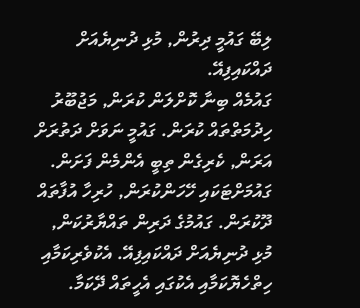ލިބޭ ގައުމީ ދިރުން, މުޅި ދުނިޔެއަށް ދައްކައިފިއޭ.
ގައުމެއް ބިނާ ކޮށްލަން ކުރަން, މަޖުބޫރު ހިދުމަތްތައް ކުރަން. ގައުމީ ނަވަށް ދަތުރަށް އަރަން, ކެރިގެން ތިބީ އެންމެން ފަށަން. ގައުމަށްޓަކައި ހޭހަންކުރަން, ހުރިހާ އުފާތައް ދޫކުރަން. ގައުމުގެ ދަރިން ތައްޔާރުކަން, މުޅި ދުނިޔެއަށް ދައްކައިފިއޭ. އެކުވެރިކަމާއި ހިތްހެޔޮކަމާއި އެކުގައި އެހީތައް ދޭކަމާ.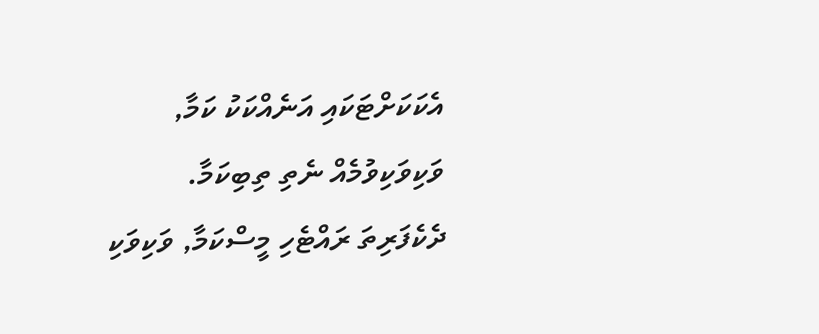އެކަކަށްޓަކައި އަނެއްކަކު ކަމާ, ވަކިވަކިވުމެއް ނެތި ތިބިކަމާ. ދެކެފަރިތަ ރައްޓެހި މީސްކަމާ, ވަކިވަކި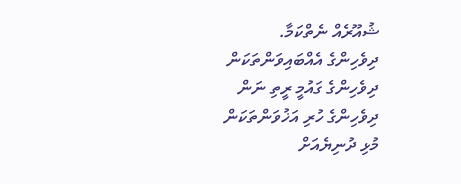ޝުއޫރެއް ނެތްކަމާ.
ދިވެހިންގެ އެއްބައިވަންތަކަން
ދިވެހިންގެ ގައުމީ ރީތި ނަން
ދިވެހިންގެ ހުރި އަޚުވަންތަކަން
މުޅި ދުނިޔެއަށް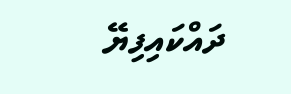ދައްކައިފިޔޭ